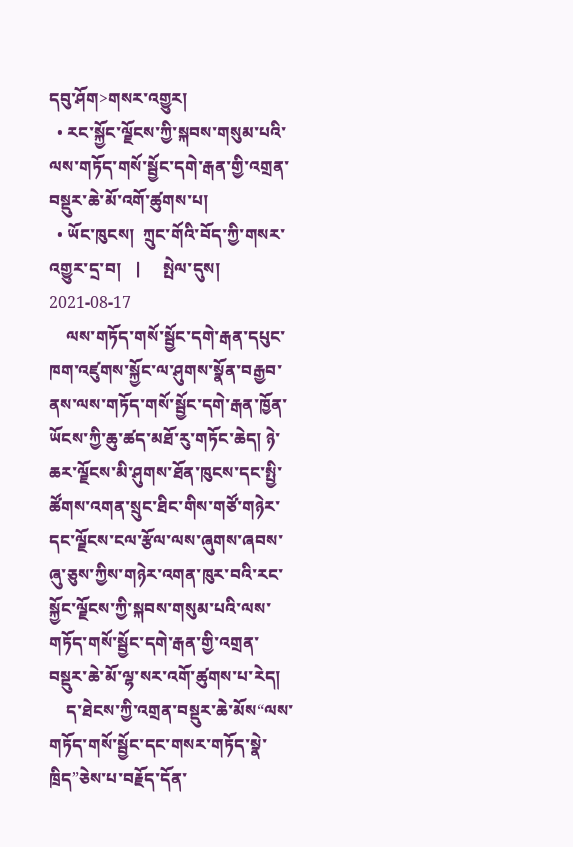དབུ་ཤོག>གསར་འགྱུར།
  • རང་སྐྱོང་ལྗོངས་ཀྱི་སྐབས་གསུམ་པའི་ལས་གཏོད་གསོ་སྦྱོང་དགེ་རྒན་གྱི་འགྲན་བསྡུར་ཆེ་མོ་འགོ་ཚུགས་པ།
  • ཡོང་ཁུངས།  ཀྲུང་གོའི་བོད་ཀྱི་གསར་འགྱུར་དྲ་བ།   |     སྤེལ་དུས།  2021-08-17
    ལས་གཏོད་གསོ་སྦྱོང་དགེ་རྒན་དཔུང་ཁག་འཛུགས་སྐྱོང་ལ་ཤུགས་སྣོན་བརྒྱབ་ནས་ལས་གཏོད་གསོ་སྦྱོང་དགེ་རྒན་ཁྱོན་ཡོངས་ཀྱི་ཆུ་ཚད་མཐོ་རུ་གཏོང་ཆེད། ཉེ་ཆར་ལྗོངས་མི་ཤུགས་ཐོན་ཁུངས་དང་སྤྱི་ཚོགས་འགན་སྲུང་ཐིང་གིས་གཙོ་གཉེར་དང་ལྗོངས་ངལ་རྩོལ་ལས་ཞུགས་ཞབས་ཞུ་ཅུས་ཀྱིས་གཉེར་འགན་ཁུར་བའི་རང་སྐྱོང་ལྗོངས་ཀྱི་སྐབས་གསུམ་པའི་ལས་གཏོད་གསོ་སྦྱོང་དགེ་རྒན་གྱི་འགྲན་བསྡུར་ཆེ་མོ་ལྷ་སར་འགོ་ཚུགས་པ་རེད།
    ད་ཐེངས་ཀྱི་འགྲན་བསྡུར་ཆེ་མོས“ལས་གཏོད་གསོ་སྦྱོང་དང་གསར་གཏོད་སྣེ་ཁྲིད”ཅེས་པ་བརྗོད་དོན་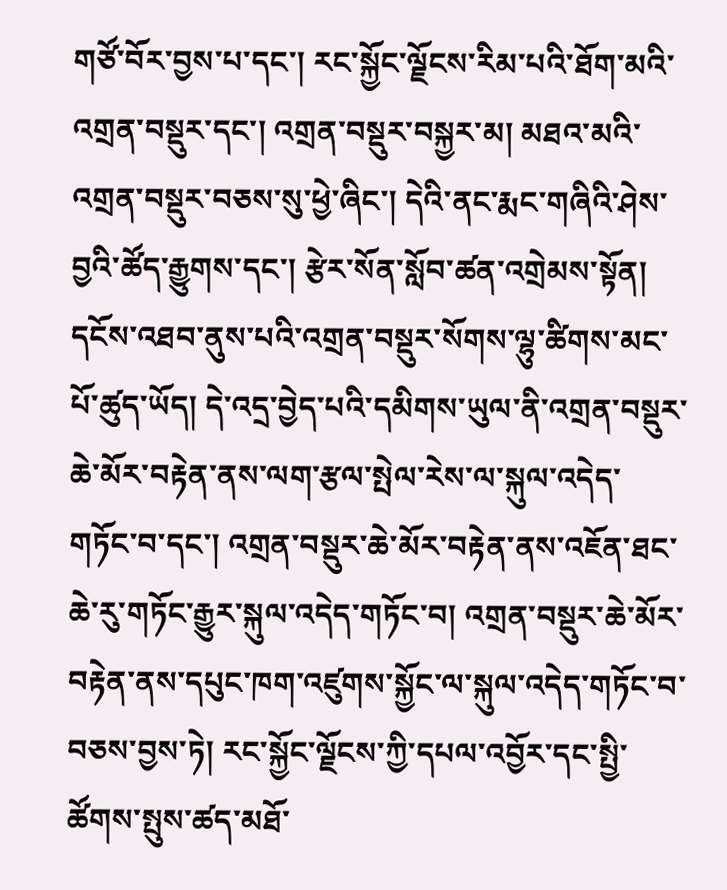གཙོ་བོར་བྱས་པ་དང་། རང་སྐྱོང་ལྗོངས་རིམ་པའི་ཐོག་མའི་འགྲན་བསྡུར་དང་། འགྲན་བསྡུར་བསྐྱར་མ། མཐའ་མའི་འགྲན་བསྡུར་བཅས་སུ་ཕྱེ་ཞིང་། དེའི་ནང་རྨང་གཞིའི་ཤེས་བྱའི་ཚོད་རྒྱུགས་དང་། རྩེར་སོན་སློབ་ཚན་འགྲེམས་སྟོན། དངོས་འཐབ་ནུས་པའི་འགྲན་བསྡུར་སོགས་ལྷུ་ཚིགས་མང་པོ་ཚུད་ཡོད། དེ་འདྲ་བྱེད་པའི་དམིགས་ཡུལ་ནི་འགྲན་བསྡུར་ཆེ་མོར་བརྟེན་ནས་ལག་རྩལ་སྤེལ་རེས་ལ་སྐུལ་འདེད་གཏོང་བ་དང་། འགྲན་བསྡུར་ཆེ་མོར་བརྟེན་ནས་འཇོན་ཐང་ཆེ་རུ་གཏོང་རྒྱུར་སྐུལ་འདེད་གཏོང་བ། འགྲན་བསྡུར་ཆེ་མོར་བརྟེན་ནས་དཔུང་ཁག་འཛུགས་སྐྱོང་ལ་སྐུལ་འདེད་གཏོང་བ་བཅས་བྱས་ཏེ། རང་སྐྱོང་ལྗོངས་ཀྱི་དཔལ་འབྱོར་དང་སྤྱི་ཚོགས་སྤུས་ཚད་མཐོ་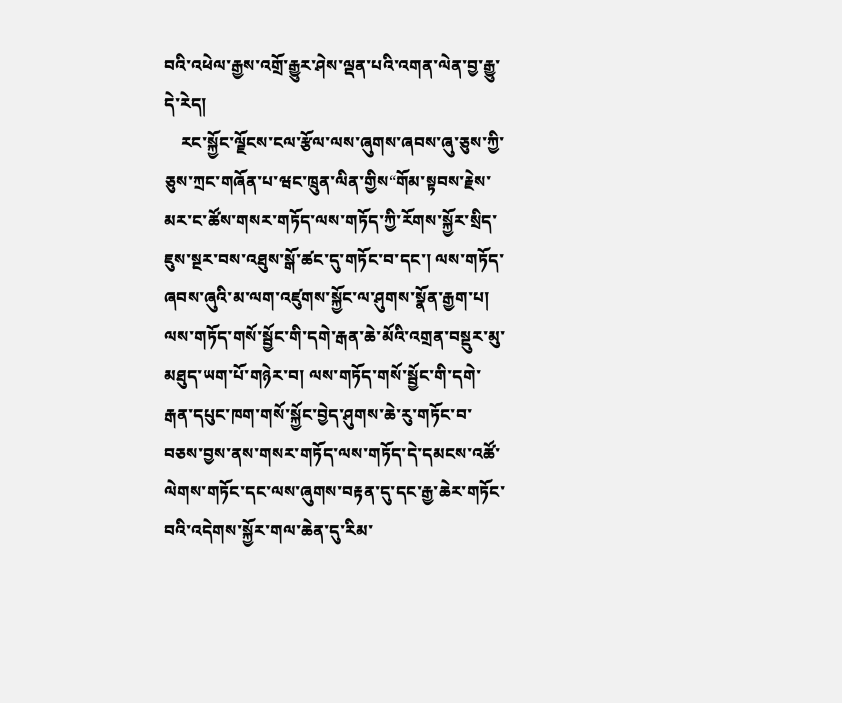བའི་འཕེལ་རྒྱས་འགྲོ་རྒྱུར་ཤེས་ལྡན་པའི་འགན་ལེན་བྱ་རྒྱུ་དེ་རེད།
    རང་སྐྱོང་ལྗོངས་ངལ་རྩོལ་ལས་ཞུགས་ཞབས་ཞུ་ཅུས་ཀྱི་ཅུས་ཀྲང་གཞོན་པ་ཝང་ཁྲུན་ལིན་གྱིས“གོམ་སྟབས་རྗེས་མར་ང་ཚོས་གསར་གཏོད་ལས་གཏོད་ཀྱི་རོགས་སྐྱོར་སྲིད་ཇུས་སྔར་བས་འཐུས་སྒོ་ཚང་དུ་གཏོང་བ་དང་། ལས་གཏོད་ཞབས་ཞུའི་མ་ལག་འཛུགས་སྐྱོང་ལ་ཤུགས་སྣོན་རྒྱག་པ། ལས་གཏོད་གསོ་སྦྱོང་གི་དགེ་རྒན་ཆེ་མོའི་འགྲན་བསྡུར་མུ་མཐུད་ཡག་པོ་གཉེར་བ། ལས་གཏོད་གསོ་སྦྱོང་གི་དགེ་རྒན་དཔུང་ཁག་གསོ་སྐྱོང་བྱེད་ཤུགས་ཆེ་རུ་གཏོང་བ་བཅས་བྱས་ནས་གསར་གཏོད་ལས་གཏོད་དེ་དམངས་འཚོ་ལེགས་གཏོང་དང་ལས་ཞུགས་བརྟན་དུ་དང་རྒྱ་ཆེར་གཏོང་བའི་འདེགས་སྐྱོར་གལ་ཆེན་དུ་རིམ་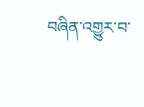བཞིན་འགྱུར་བ་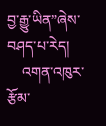བྱ་རྒྱུ་ཡིན”ཞེས་བཤད་པ་རེད།
    འགན་འཁུར་རྩོམ་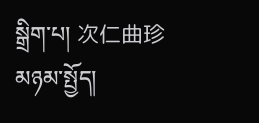སྒྲིག་པ། 次仁曲珍
མཉམ་སྤྱོད།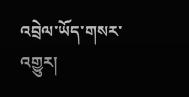འབྲེལ་ཡོད་གསར་འགྱུར།